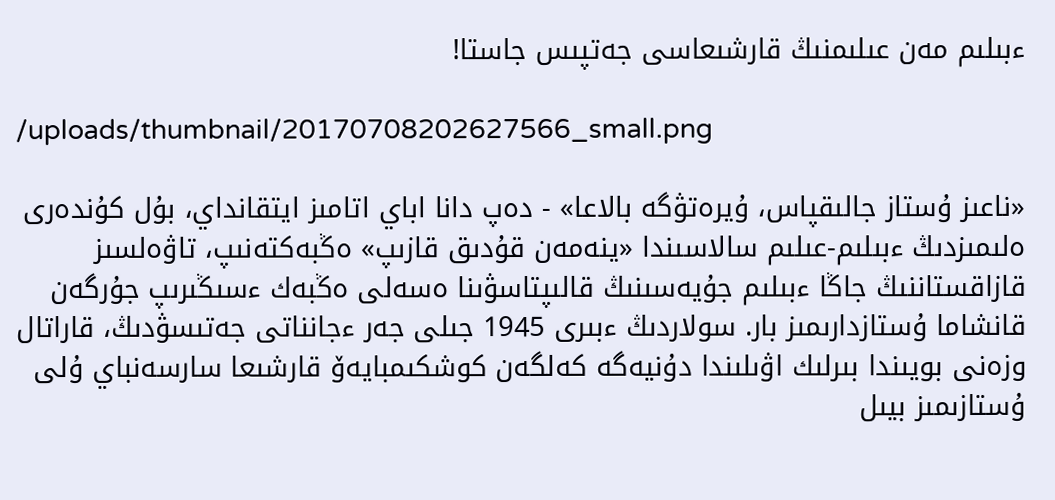ءبىلىم مەن عىلىمنىڭ قارشىعاسى جەتپىس جاستا!

/uploads/thumbnail/20170708202627566_small.png

«ناعىز ۇستاز جالىقپاس، ۇيرەتۋگە بالاعا» - دەپ دانا اباي اتامىز ايتقانداي، بۇل كۇندەرى ەلىمىزدىڭ ءبىلىم-عىلىم سالاسىندا «ينەمەن قۇدىق قازىپ» ەڭبەكتەنىپ، تاۋەلسىز قازاقستاننىڭ جاڭا ءبىلىم جۇيەسىنىڭ قالىپتاسۋىنا ەسەلى ەڭبەك ءسىڭىرىپ جۇرگەن قانشاما ۇستازدارىمىز بار. سولاردىڭ ءبىرى 1945 جىلى جەر ءجانناتى جەتىسۋدىڭ، قاراتال وزەنى بويىندا بىرلىك اۋىلىندا دۇنيەگە كەلگەن كوشكىمبايەۆ قارشىعا سارسەنباي ۇلى ۇستازىمىز بيىل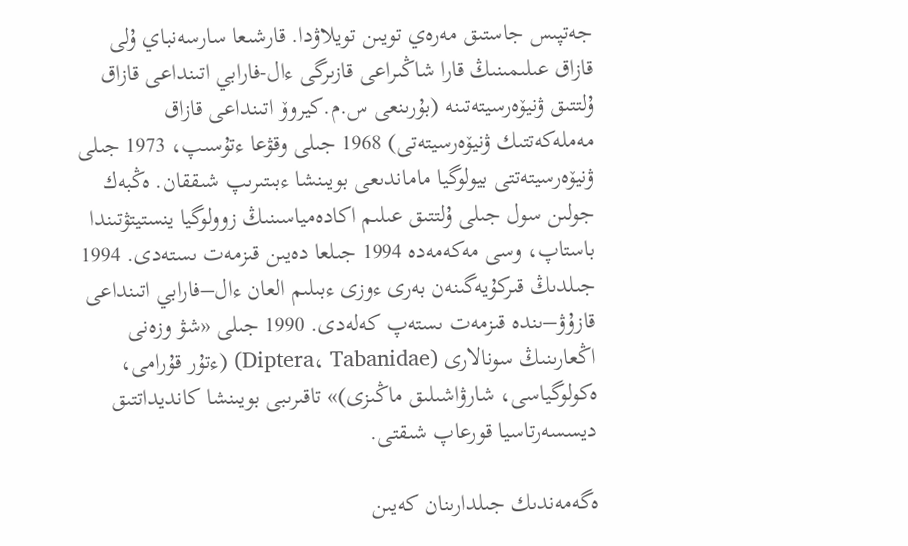جەتپىس جاستىق مەرەي تويىن تويلاۋدا. قارشىعا سارسەنباي ۇلى قازاق عىلىمىنىڭ قارا شاڭىراعى قازىرگى ءال-فارابي اتىنداعى قازاق ۇلتتىق ۋنيۆەرسيتەتىنە (بۇرىنعى س.م.كيروۆ اتىنداعى قازاق مەملەكەتتىك ۋنيۆەرسيتەتى) 1968 جىلى وقۋعا ءتۇسىپ، 1973 جىلى ۋنيۆەرسيتەتتى بيولوگيا ماماندىعى بويىنشا ءبىتىرىپ شىققان. ەڭبەك جولىن سول جىلى ۇلتتىق عىلىم اكادەمياسىنىڭ زوولوگيا ينستيتۋتىندا باستاپ، وسى مەكەمەدە 1994 جىلعا دەيىن قىزمەت ىستەدى. 1994 جىلدىڭ قىركۇيەگىنەن بەرى ءوزى ءبىلىم العان ءال–فارابي اتىنداعى قازۇۋ–ىندە قىزمەت ىستەپ كەلەدى. 1990 جىلى «شۋ وزەنى اڭعارىنىڭ سونالارى (Diptera، Tabanidae) (ءتۇر قۇرامى، ەكولوگياسى، شارۋاشىلىق ماڭىزى)» تاقىرىبى بويىنشا كانديداتتىق ديسسەرتاسيا قورعاپ شىقتى.

ەگەمەندىك جىلدارىنان كەيىن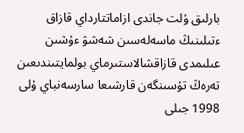بارلىق ۇلت جاندى ازاماتتارداي قازاق ءتىلىنىڭ ماسەلەسىن شەشۋ ءۇشىن عىلىمدى قازاقشالاستىرماي بولمايتىندىعىن تەرەڭ تۇسىنگەن قارشىعا سارسەنباي ۇلى 1998 جىلى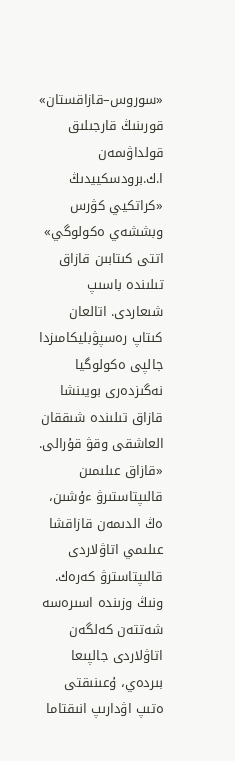«سوروس–قازاقستان» قورىنىڭ قارجىلىق قولداۋىمەن ا.ك.برودسكييدىڭ «كراتكيي كۋرس وبششەي ەكولوگي» اتتى كىتابىن قازاق تىلىندە باسىپ شىعاردى. اتالعان كىتاپ رەسپۋبليكامىزدا جالپى ەكولوگيا نەگىزدەرى بويىنشا قازاق تىلىندە شىققان العاشقى وقۋ قۇرالى. «قازاق عىلىمىن قالىپتاستىرۋ ءۇشىن، ەڭ الدىمەن قازاقشا عىلىمي اتاۋلاردى قالىپتاسترۋ كەرەك. ونىڭ وزىندە اسىرەسە شەتتەن كەلگەن اتاۋلاردى جالپىعا بىردەي، ۇعىنىقتى ەتىپ اۋدارىپ انىقتاما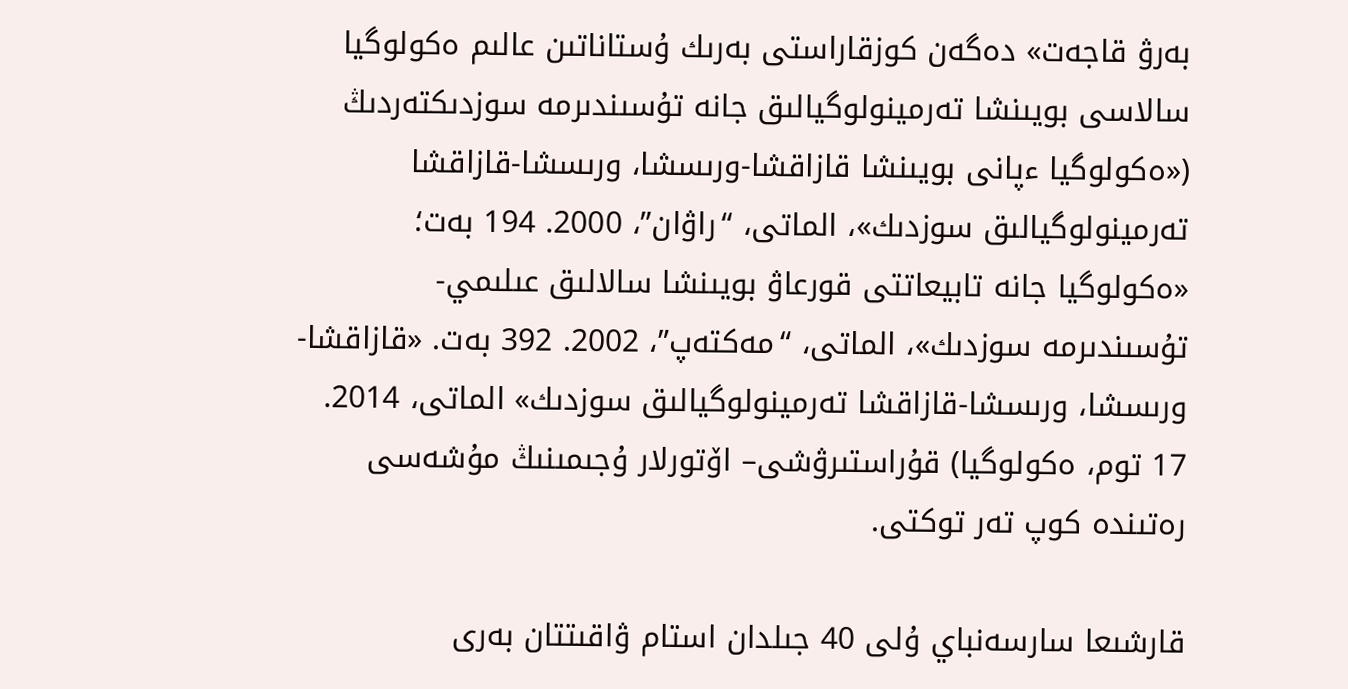بەرۋ قاجەت» دەگەن كوزقاراستى بەرىك ۇستاناتىن عالىم ەكولوگيا سالاسى بويىنشا تەرمينولوگيالىق جانە تۇسىندىرمە سوزدىكتەردىڭ («ەكولوگيا ءپانى بويىنشا قازاقشا-ورىسشا، ورىسشا-قازاقشا تەرمينولوگيالىق سوزدىك»، الماتى، “راۋان”، 2000. 194 بەت؛ «ەكولوگيا جانە تابيعاتتى قورعاۋ بويىنشا سالالىق عىلىمي-تۇسىندىرمە سوزدىك»، الماتى، “مەكتەپ”، 2002. 392 بەت. «قازاقشا-ورىسشا، ورىسشا-قازاقشا تەرمينولوگيالىق سوزدىك» الماتى، 2014. 17 توم، ەكولوگيا) قۇراستىرۋشى– اۆتورلار ۇجىمىنىڭ مۇشەسى رەتىندە كوپ تەر توكتى.

قارشىعا سارسەنباي ۇلى 40 جىلدان استام ۋاقىتتان بەرى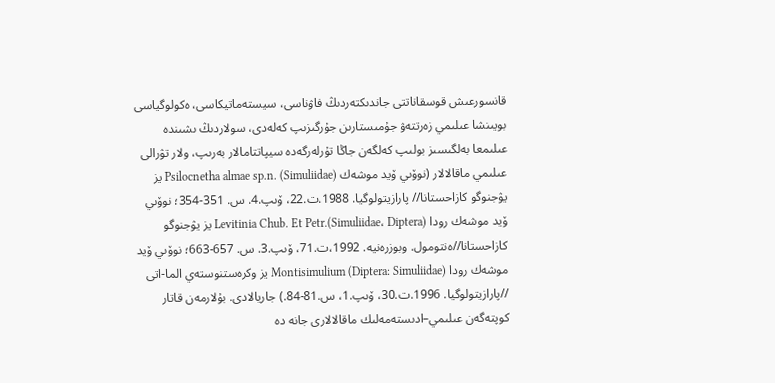قانسورعىش قوسقاناتتى جاندىكتەردىڭ فاۋناسى، سيستەماتيكاسى، ەكولوگياسى بويىنشا عىلىمي زەرتتەۋ جۇمىستارىن جۇرگىزىپ كەلەدى، سولاردىڭ ىشىندە عىلىمعا بەلگىسىز بولىپ كەلگەن جاڭا تۇرلەرگەدە سيپاتتامالار بەرىپ، ولار تۋرالى عىلىمي ماقالالار (نوۆىي ۆيد موشەك Psilocnetha almae sp.n. (Simuliidae) يز يۋجنوگو كازاحستانا// پارازيتولوگيا. 1988.ت.22، ۆىپ.4. س. 351-354؛ نوۆىي ۆيد موشەك رودا Levitinia Chub. Et Petr.(Simuliidae، Diptera) يز يۋجنوگو كازاحستانا//ەنتومول. وبوزرەنيە. 1992،ت.71، ۆىپ.3. س. 657-663؛ نوۆىي ۆيد موشەك رودا Montisimulium (Diptera: Simuliidae) يز وكرەستنوستەي الما-اتى //پارازيتولوگيا. 1996.ت.30، ۆىپ.1، س.81-84.) جاريالادى. بۇلارمەن قاتار كوپتەگەن عىلىمي–ادىستەمەلىك ماقالالارى جانە دە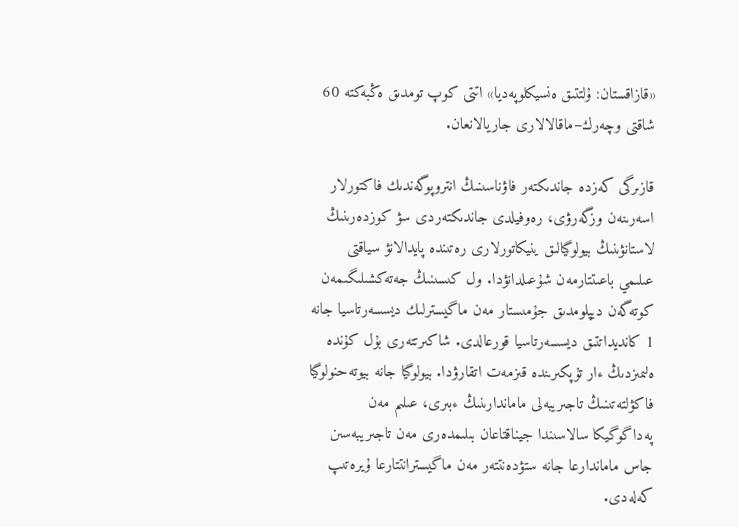«قازاقستان: ۇلتتىق ەنسيكلوپەديا» اتتى كوپ تومدىق ەڭبەكتە 60 شاقتى وچەرك–ماقالالارى جاريالانعان.

قازىرگى كەزدە جاندىكتەر فاۋناسىنىڭ انتروپوگەندىك فاكتورلار اسەرىنەن وزگەرۋى، رەوفيلدى جاندىكتەردى سۋ كوزدەرىنىڭ لاستانۋىنىڭ بيولوگيالىق ينيكاتورلارى رەتىندە پايدالانۋ سياقتى عىلىمي باعىتتارمەن شۇعىلدانۋدا. ول كىسىنىڭ جەتەكشىلىگىمەن كوتەگەن ديپلومدىق جۇمىستار مەن ماگيسترلىك ديسسەرتاسيا جانە 1 كانديداتتىق ديسسەرتاسيا قورعالدى. شاكىرتتەرى بۇل كۇندە ەلىمىزدىڭ ءار تۇپكىرىندە قىزمەت اتقارۋدا. بيولوگيا جانە بيوتەحنولوگيا فاكۋلتەتىنىڭ تاجىريبەلى ماماندارىنىڭ ءبىرى، عىلىم مەن پەداگوگيكا سالاسىندا جيناقتاعان بىلىمدەرى مەن تاجىريبەسىن جاس ماماندارعا جانە ستۋدەنتتەر مەن ماگيسترانتتارعا ۇيرەتىپ كەلەدى.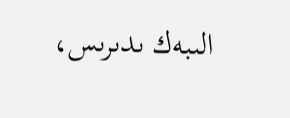الىبەك ىدىرىس،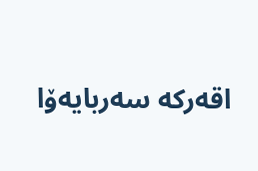اقەركە سەربايەۆا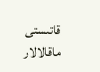قاتىستى ماقالالار